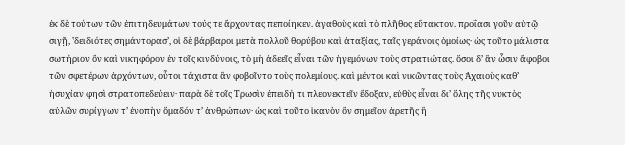ἐκ δὲ τούτων τῶν ἐπιτηδευμάτων τούς τε ἄρχοντας πεποίηκεν. ἀγαθοὺς καὶ τὸ πλῆθος εὔτακτον. προΐασι γοῦν αὐτῷ σιγῇ, ʽδειδιότες σημάντορασʼ, οἱ δὲ βάρβαροι μετὰ πολλοῦ θορύβου καὶ ἀταξίας, ταῖς γεράνοις ὁμοίως· ὡς τοῦτο μάλιστα σωτήριον ὂν καὶ νικηφόρον ἐν τοῖς κινδύνοις, τὸ μὴ ἀδεεῖς εἶναι τῶν ἡγεμόνων τοὺς στρατιώτας. ὅσοι δʼ ἂν ὦσιν ἄφοβοι τῶν σφετέρων ἀρχόντων, οὗτοι τάχιστα ἂν φοβοῖντο τοὺς πολεμίους. καὶ μέντοι καὶ νικῶντας τοὺς Ἀχαιοὺς καθʼ ἡσυχίαν φησὶ στρατοπεδεύειν· παρὰ δὲ τοῖς Τρωσὶν ἐπειδή τι πλεονεκτεῖν ἔδοξαν, εὐθὺς εἶναι διʼ ὅλης τῆς νυκτὸς αὐλῶν συρίγγων τʼ ἐνοπὴν ὅμαδόν τʼ ἀνθρώπων· ὡς καὶ τοῦτο ἱκανὸν ὂν σημεῖον ἀρετῆς ἢ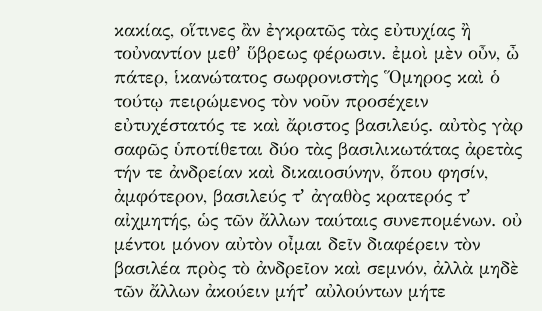κακίας, οἵτινες ἂν ἐγκρατῶς τὰς εὐτυχίας ἢ τοὐναντίον μεθʼ ὕβρεως φέρωσιν. ἐμοὶ μὲν οὖν, ὦ πάτερ, ἱκανώτατος σωφρονιστὴς Ὅμηρος καὶ ὁ τούτῳ πειρώμενος τὸν νοῦν προσέχειν εὐτυχέστατός τε καὶ ἄριστος βασιλεύς. αὐτὸς γὰρ σαφῶς ὑποτίθεται δύο τὰς βασιλικωτάτας ἀρετὰς τήν τε ἀνδρείαν καὶ δικαιοσύνην, ὅπου φησίν, ἀμφότερον, βασιλεύς τʼ ἀγαθὸς κρατερός τʼ αἰχμητής, ὡς τῶν ἄλλων ταύταις συνεπομένων. οὐ μέντοι μόνον αὐτὸν οἶμαι δεῖν διαφέρειν τὸν βασιλέα πρὸς τὸ ἀνδρεῖον καὶ σεμνόν, ἀλλὰ μηδὲ τῶν ἄλλων ἀκούειν μήτʼ αὐλούντων μήτε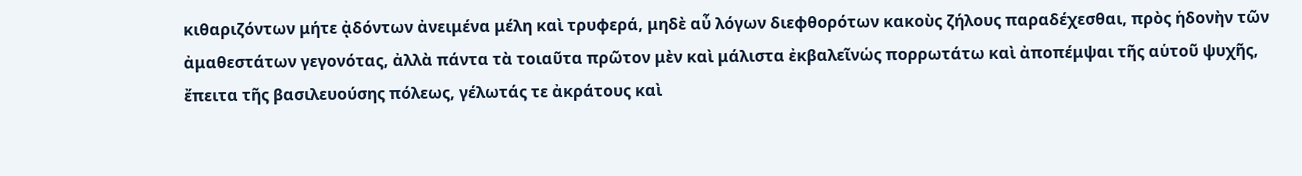κιθαριζόντων μήτε ᾀδόντων ἀνειμένα μέλη καὶ τρυφερά, μηδὲ αὖ λόγων διεφθορότων κακοὺς ζήλους παραδέχεσθαι, πρὸς ἡδονὴν τῶν ἀμαθεστάτων γεγονότας, ἀλλὰ πάντα τὰ τοιαῦτα πρῶτον μὲν καὶ μάλιστα ἐκβαλεῖνὡς πορρωτάτω καὶ ἀποπέμψαι τῆς αὑτοῦ ψυχῆς, ἔπειτα τῆς βασιλευούσης πόλεως, γέλωτάς τε ἀκράτους καὶ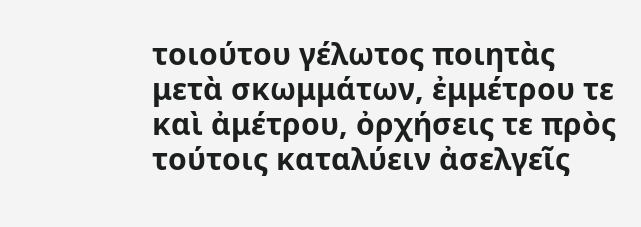τοιούτου γέλωτος ποιητὰς μετὰ σκωμμάτων, ἐμμέτρου τε καὶ ἀμέτρου, ὀρχήσεις τε πρὸς τούτοις καταλύειν ἀσελγεῖς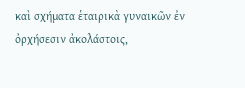καὶ σχήματα ἑταιρικὰ γυναικῶν ἐν ὀρχήσεσιν ἀκολάστοις,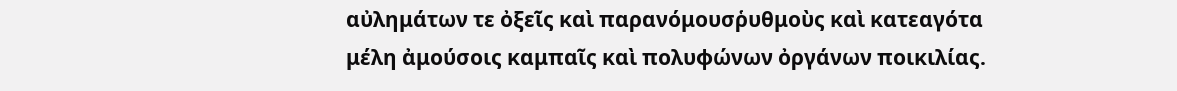αὐλημάτων τε ὀξεῖς καὶ παρανόμουσῥυθμοὺς καὶ κατεαγότα μέλη ἀμούσοις καμπαῖς καὶ πολυφώνων ὀργάνων ποικιλίας.